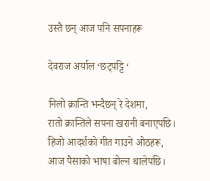उस्तै छन् आज पनि सपनाहरू

देवराज अर्याल ‘छट्पट्टि ‘

निलो क्रान्ति भन्दैछन् रे देशमा,
रातो क्रान्तिले सपना खरानी बनाएपछि।
हिजो आदर्शको गीत गाउने ओठहरू,
आज पैसाको भाषा बोल्न थालेपछि।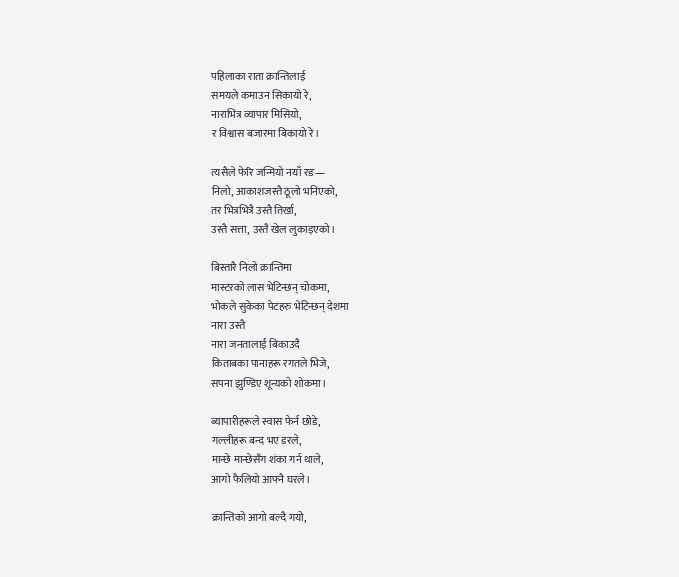पहिलाका राता क्रान्तिलाई
समयले कमाउन सिकायो रे,
नाराभित्र व्यापार मिसियो,
र विश्वास बजारमा बिकायो रे।

त्यसैले फेरि जन्मियो नयाँ रङ—
निलो, आकाशजस्तै ठूलो भनिएको,
तर भित्रभित्रै उस्तै तिर्खा,
उस्तै सत्ता, उस्तै खेल लुकाइएको।

बिस्तारै निलो क्रान्तिमा
मास्टरको लास भेटिन्छन् चोकमा,
भोकले सुकेका पेटहरु भेटिन्छन् देशमा
नारा उस्तै
नारा जनतालाई बिकाउदै
किताबका पानाहरू रगतले भिजे,
सपना झुण्डिए शून्यको शोकमा।

ब्यापारीहरूले स्वास फेर्न छोडे,
गल्लीहरू बन्द भए डरले,
मान्छे मान्छेसँग शंका गर्न थाले,
आगो फैलियो आफ्नै घरले।

क्रान्तिको आगो बल्दै गयो,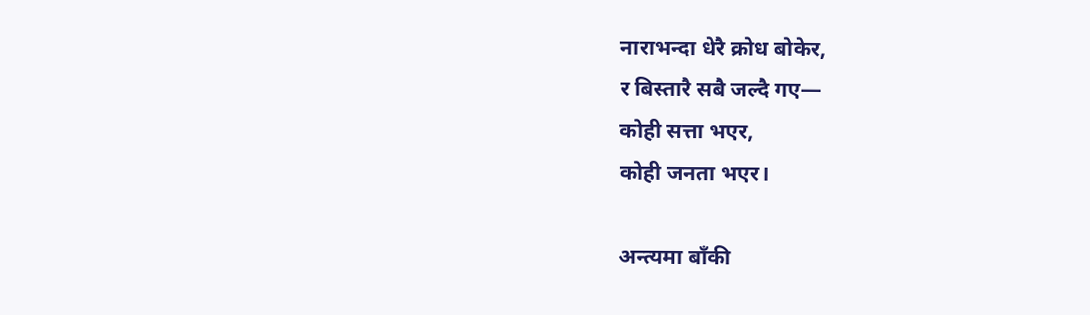नाराभन्दा धेरै क्रोध बोकेर,
र बिस्तारै सबै जल्दै गए—
कोही सत्ता भएर,
कोही जनता भएर।

अन्त्यमा बाँकी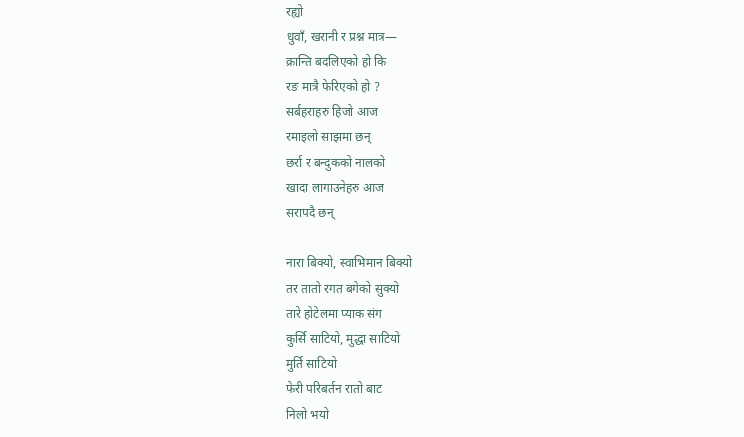रह्यो
धुवाँ, खरानी र प्रश्न मात्र—
क्रान्ति बदलिएको हो कि
रङ मात्रै फेरिएको हो ?
सर्बहराहरु हिजो आज
रमाइलो साझमा छन्
छर्रा र बन्दुकको नालको
खादा लागाउनेहरु आज
सरापदै छन्

नारा बिक्यो, स्वाभिमान बिक्यो
तर तातो रगत बगेको सुक्यो
तारे होटेलमा प्याक संग
कुर्सि साटियो, मुद्धा साटियो
मुर्ति साटियो
फेरी परिबर्तन रातो बाट
निलो भयो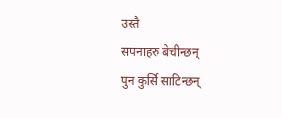उस्तै
सपनाहरु बेचीन्छन्
पुन कुर्सि साटिन्छन्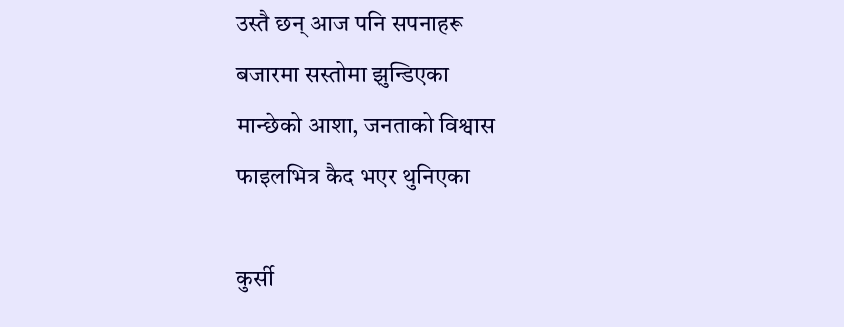उस्तै छन् आज पनि सपनाहरू
बजारमा सस्तोमा झुन्डिएका
मान्छेको आशा, जनताको विश्वास
फाइलभित्र कैद भएर थुनिएका

कुर्सी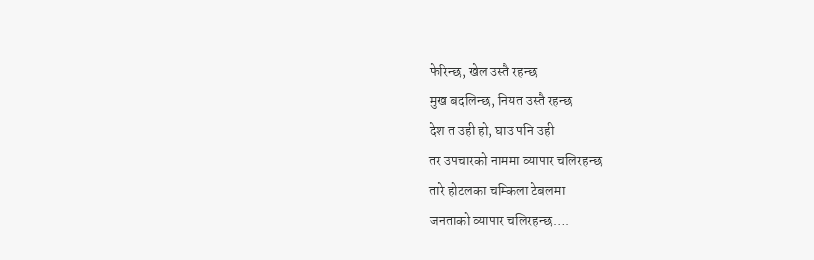फेरिन्छ, खेल उस्तै रहन्छ
मुख बदलिन्छ, नियत उस्तै रहन्छ
देश त उही हो, घाउ पनि उही
तर उपचारको नाममा व्यापार चलिरहन्छ
तारे होटलका चम्किला टेबलमा
जनताको व्यापार चलिरहन्छ….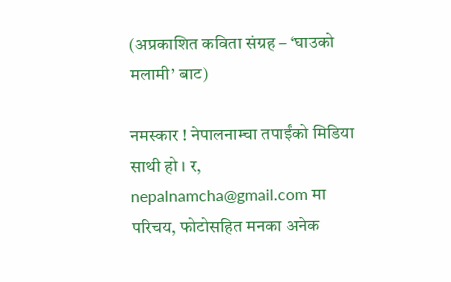(अप्रकाशित कविता संग्रह – ‘घाउको मलामी’ बाट)

नमस्कार ! नेपालनाम्चा तपाईंको मिडिया साथी हो । र, nepalnamcha@gmail.com मा परिचय, फोटोसहित मनका अनेक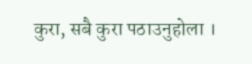कुरा, सबै कुरा पठाउनुहोला ।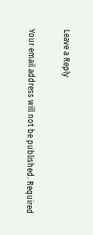Leave a Reply

Your email address will not be published. Required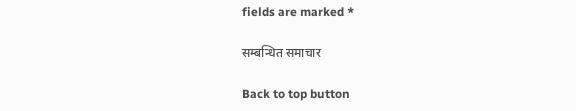fields are marked *

सम्बन्धित समाचार

Back to top button